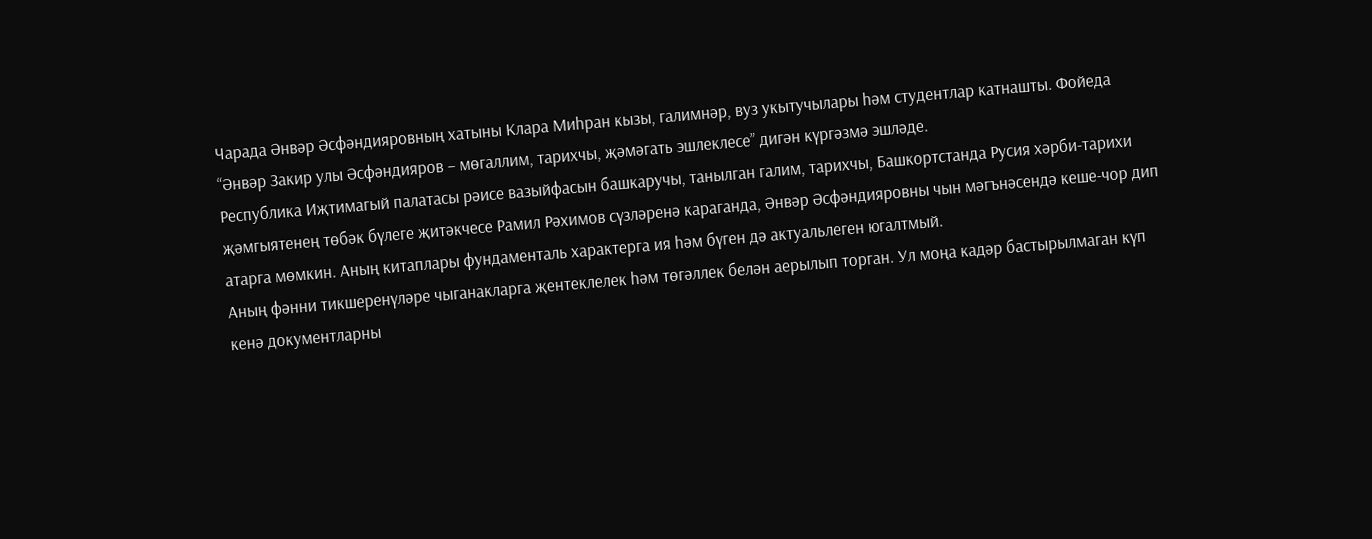Чарада Әнвәр Әсфәндияровның хатыны Клара Миһран кызы, галимнәр, вуз укытучылары һәм студентлар катнашты. Фойеда “Әнвәр Закир улы Әсфәндияров – мөгаллим, тарихчы, җәмәгать эшлеклесе” дигән күргәзмә эшләде.
Республика Иҗтимагый палатасы рәисе вазыйфасын башкаручы, танылган галим, тарихчы, Башкортстанда Русия хәрби-тарихи җәмгыятенең төбәк бүлеге җитәкчесе Рамил Рәхимов сүзләренә караганда, Әнвәр Әсфәндияровны чын мәгънәсендә кеше-чор дип атарга мөмкин. Аның китаплары фундаменталь характерга ия һәм бүген дә актуальлеген югалтмый.
Аның фәнни тикшеренүләре чыганакларга җентеклелек һәм төгәллек белән аерылып торган. Ул моңа кадәр бастырылмаган күп кенә документларны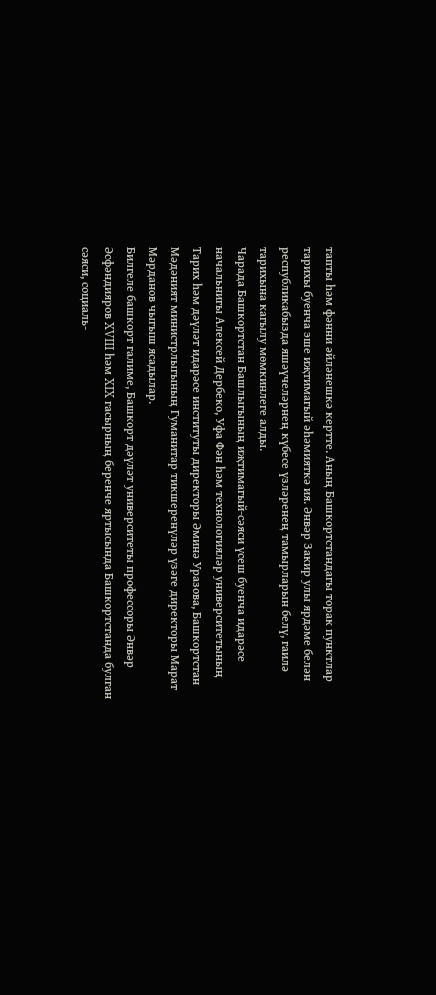тапты һәм фәнни әйләнешкә кертте. Аның Башкортстандагы торак пунктлар тарихы буенча эше иҗтимагый әһәмияткә ия. Әнвәр Закир улы ярдәме белән республикабызда яшәүчеләрнең күбесе үзләренең тамырларын белү, гаилә тарихына кагылу мөмкинлеге алды.
Чарада Башкортстан Башлыгының иҗтимагый-сәяси үсеш буенча идарәсе начальнигы Алексей Дербеко, Уфа Фән һәм технологияләр университетының Тарих һәм дәүләт идарәсе институты директоры Әминә Уразова, Башкортстан Мәдәният министрлыгының Гуманитар тикшеренүләр үзәге директоры Марат Мәрданов чыгыш ясадылар.
Билгеле башкорт галиме, Башкорт дәүләт университеты профессоры Әнвәр Әсфәндияров XVIII һәм XIX гасырның беренче яртысында Башкортстанда булган сәяси, социаль-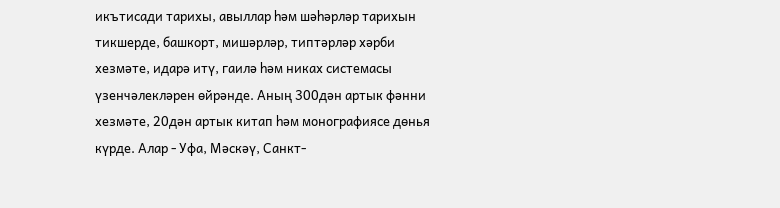икътисади тарихы, авыллар һәм шәһәрләр тарихын тикшерде, башкорт, мишәрләр, типтәрләр хәрби хезмәте, идарә итү, гаилә һәм никах системасы үзенчәлекләрен өйрәнде. Аның 300дән артык фәнни хезмәте, 20дән артык китап һәм монографиясе дөнья күрде. Алар - Уфа, Мәскәү, Санкт-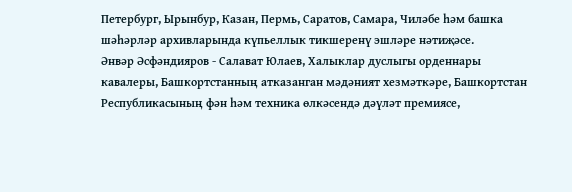Петербург, Ырынбур, Казан, Пермь, Саратов, Самара, Чиләбе һәм башка шәһәрләр архивларында күпьеллык тикшеренү эшләре нәтиҗәсе.
Әнвәр Әсфәндияров - Салават Юлаев, Халыклар дуслыгы орденнары кавалеры, Башкортстанның атказанган мәдәният хезмәткәре, Башкортстан Республикасының фән һәм техника өлкәсендә дәүләт премиясе,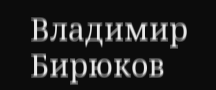Владимир Бирюков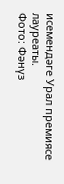исемендәге Урал премиясе лауреаты.
Фото: Фәнүз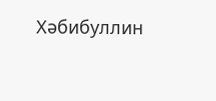Хәбибуллин